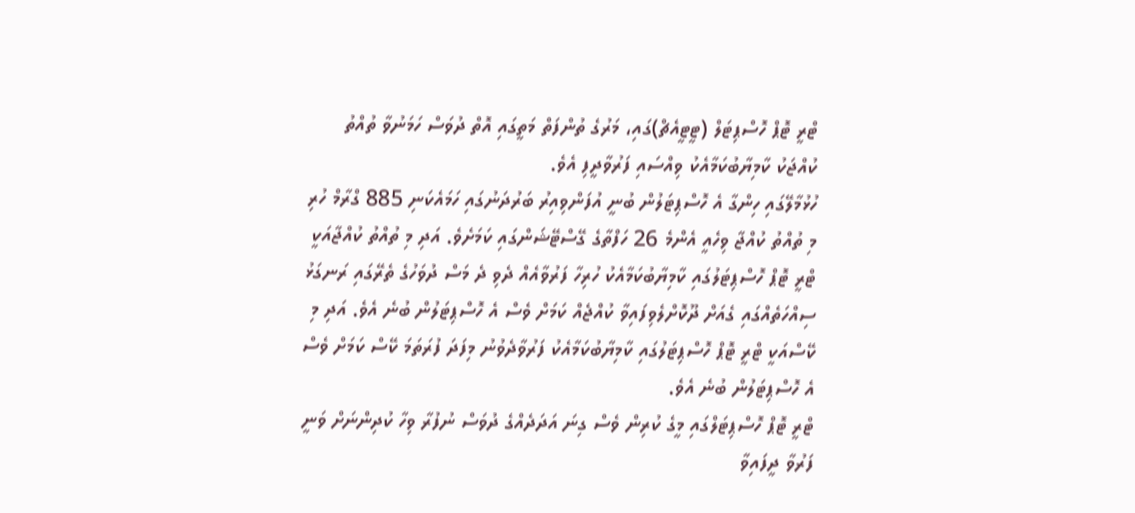ޓްރީ ޓޮޕް ހޮސްޕިޓަލް (ޓީޓީއެޗް)ގައި، މަރުގެ ތުންފަތް މަތީގައި އޮތް ދުވަސް ހަމަނުވާ ތުއްތު ކުއްޖަކު ކާމިޔާބުކަމާއެކު ވިއްސައި ފަރުވާދީފި އެވެ.
ހުޅުމާލޭގައި ހިންގާ އެ ހޮސްޕިޓަލުން ބުނީ އުފަންވިއިރު ބަރުދަނުގައި ހަމައެކަނި 885 ގްރާމް ހުރި މި ތުއްތު ކުއްޖާ ވިހެއީ އެންމެ 26 ހަފްތާގެ ގޭސްޓޭޝަންގައި ކަމަށެވެ. އަދި މި ތުއްތު ކުއްޖާއަކީ ޓްރީ ޓޮޕް ހޮސްޕިޓަލުގައި ކާމިޔާބުކަމާއެކު ހުރިހާ ފަރުވާއެއް ދެވި ދެ މަސް ދުވަހުގެ ތެރޭގައި ރަނގަޅު ސިއްހަތެއްގައި ގެއަށް ދޫކޮށްލެވިފައިވާ ކުއްޖެއް ކަމަށް ވެސް އެ ހޮސްޕިޓަލުން ބުނެ އެވެ. އަދި މި ކޭސްއަކީ ޓްރީ ޓޮޕް ހޮސްޕިޓަލުގައި ކާމިޔާބުކަމާއެކު ފަރުވާދެވުނު މިފަދަ ފުރަތަމަ ކޭސް ކަމަށް ވެސް އެ ހޮސްޕިޓަލުން ބުނެ އެވެ.
ޓްރީ ޓޮޕް ހޮސްޕިޓަލްގައި މީގެ ކުރިން ވެސް ގިނަ އަދަދެއްގެ ދުވަސް ނުފުރާ ވިހާ ކުދިންނަށް ވަނީ ފަރުވާ ދީފައިވާ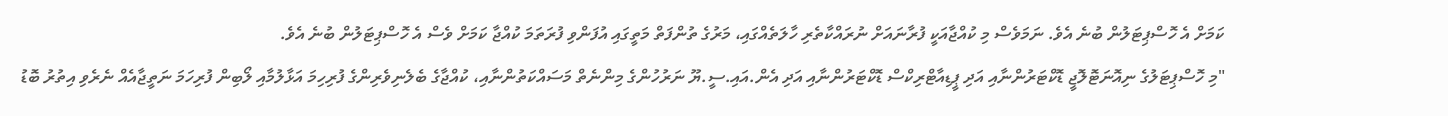ކަމަށް އެ ހޮސްޕިޓަލުން ބުނެ އެވެ. ނަމަވެސް މި ކުއްޖާއަކީ ފުރާނައަށް ނުރައްކާތެރި ހާލަތެއްގައި، މަރުގެ ތުންފަތް މަތީގައި އުފަންވި ފުރަތަމަ ކުއްޖާ ކަމަށް ވެސް އެ ހޮސްޕިޓަލުން ބުނެ އެވެ.
"މި ހޮސްޕިޓަލުގެ ނިއޮނަޓޮލޮޖީ ޑޮކްޓަރުންނާއި އަދި ޕީޑިއާޓްރިކްސް ޑޮކްޓަރުންނާއި އަދި އެން.އައި.ސީ.ޔޫ ނަރުހުންގެ މިންނެތް މަސައްކަތުންނާއި، ކުއްޖާގެ ބެލެނިވެރިންގެ ފުރިހިމަ އަޅާލުމާއި ލޯބިން ފުރިހަމަ ނަތީޖާއެއް ނެރެވި އިތުރު ބޮޑު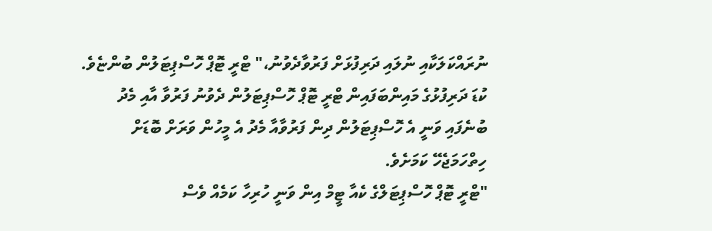ނުރައްކަލަކާއި ނުލައި ދަރިފުޅަށް ފަރުވާދެވުނު،" ޓްރީ ޓޮޕް ހޮސްޕިޓަލުން ބުންޏެވެ.
ކުޑަ ދަރިފުޅުގެ މައިންބަފައިން ޓްރީ ޓޮޕް ހޮސްޕިޓަލުން ދެވުނު ފަރުވާ އާއި މެދު ބުނެފައި ވަނީ އެ ހޮސްޕިޓަލުން ދިން ފަރުވާއާ މެދު އެ މީހުން ވަރަށް ބޮޑަށް ހިތްހަމަޖެހޭ ކަމަށެވެ.
"ޓްރީ ޓޮޕް ހޮސްޕިޓަލްގެ ކެއާ ޓީމް އިން ވަނީ ހުރިހާ ކަމެއް ވެސް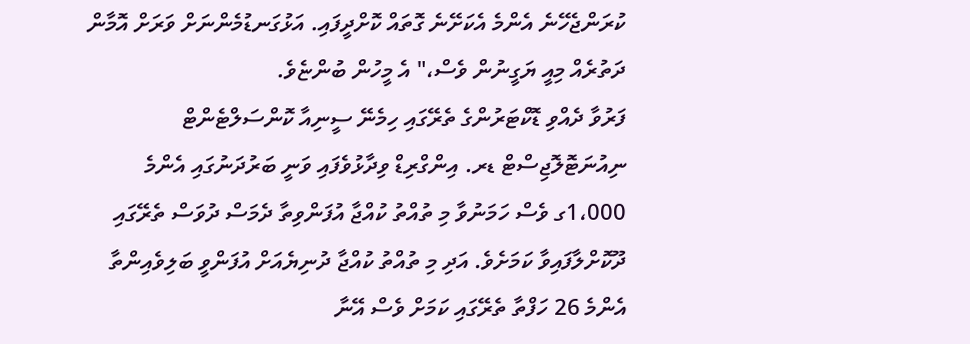ކުރަންޖެހޭނެ އެންމެ އެކަށޭނެ ގޮތައް ކޮށްދީފައި. އަޅުގަނޑުމެންނަށް ވަރަށް އޮމާން ދަތުރެއް މިއީ ޔަގީނުން ވެސް،" އެ މީހުން ބުންޏެވެ.
ފަރުވާ ދެއްވި ޑޮކްޓަރުންގެ ތެރޭގައި ހިމެނޭ ސީނިއާ ކޮންސަލްޓެންޓް ނިއުނަޓޮލޮޖިސްޓް ޑރ. އިންގްރިޑް ވިދާޅުވެފައި ވަނީ ބަރުދަނުގައި އެންމެ 1،000ގ ވެސް ހަމަނުވާ މި ތުއްތު ކުއްޖާ އުފަންވިތާ ދެމަސް ދުވަސް ތެރޭގައި ދޫކޮށްލާފައިވާ ކަމަށެވެ. އަދި މި ތުއްތު ކުއްޖާ ދުނިޔެއަށް އުފަންވީ ބަލިވެއިންތާ އެންމެ 26 ހަފްތާ ތެރޭގައި ކަމަށް ވެސް އޭނާ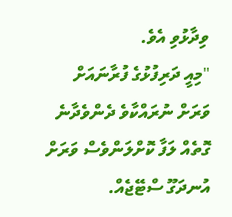ވިދާޅުވި އެވެ.
"މިއީ ދަރިފުޅުގެ ފުރާނައަށް ވަރަށް ނުރައްކާވެ ދެންވެދާނެ ގޮތެއް ލަފާ ކޮށްލަންވެސް ވަރަށް އުނދަގޫ ސްޓޭޖެއް.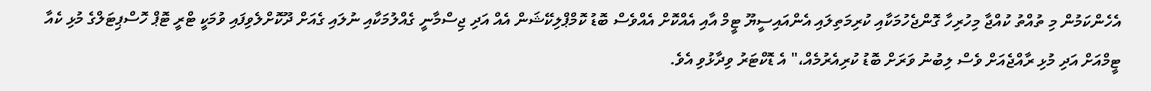އެހެންކަމުން މި ތުއްތު ކުއްޖާ މިހުރިހާ ގޮންޖެހުމަކާއި ކުރިމަތިލައި އެންއައިސީޔޫ ޓީމް އާއި އެއްކޮށް އެއްވެސް ބޮޑު ކޮމްޕްލިކޭޝަން އެއް އަދި ޖިސްމާނީ ގެއްލުމަކާއި ނުލައި ގެއަށް ދޫކޮށްލެވިފައި ވުމަކީ ޓްރީ ޓޮޕް ހޮސްޕިޓަލްގެ މުޅި ކެއާ ޓީމްއަށް އަދި މުޅި ރާއްޖެއަށް ވެސް ލިބުނު ވަރަށް ބޮޑު ކުރިއެރުމެއް،" އެ ޑޮކްޓަރު ވިދާޅުވި އެވެ.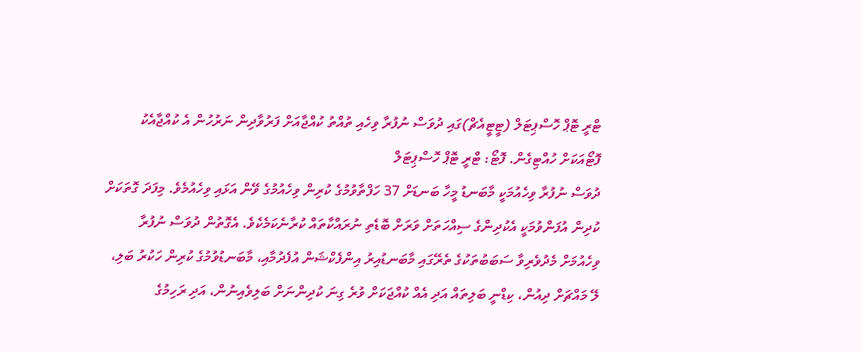ޓްރީ ޓޮޕް ހޮސްޕިޓަލް (ޓީޓީއެޗް)ގައި ދުވަސް ނުފުރާ ވިހެއި ތުއްތު ކުއްޖާއަށް ފަރުވާދިން ނަރުހުން އެ ކުއްޖާއެކު ފޮޓޯއަކަށް ހުއްޓިގެން. ފޮޓޯ: ޓްރީ ޓޮޕް ހޮސްޕިޓަލް
ދުވަސް ނުފުރާ ވިހެއުމަކީ މާބަނޑު މީހާ ބަނޑަށް 37 ހަފްތާވުމުގެ ކުރިން ވިހެއުމުގެ ވޭން އަޅައި ވިހެއުމެވެ. މިފަދަ ގޮތަކަށް ކުދިން އުފަންވުމަކީ އެކުދިންގެ ސިއްހަތަށް ވަރަށް ބޮޑެތި ނުރައްކާތައް ކުރާނެކަމެކެވެ. އެގޮތުން ދުވަސް ނުފުރާ ވިހެއުމަށް މެދުވެރިވާ ސަބަބުތަކުގެ ތެރޭގައި މާބަނޑުއިރު އިންފެކްޝަން އުފެދުމާއި، މާބަނޑުވުމުގެ ކުރިން ހަކުރު ބަލި، ލޭ މައްޗަށް ދިއުން، ކިޑްނީ ބަލިތައް އަދި އެއް ކުއްޖަކަށް ވުރެ ގިނަ ކުދިންނަށް ބަލިވެއިނުން، އަދި ރަހިމުގެ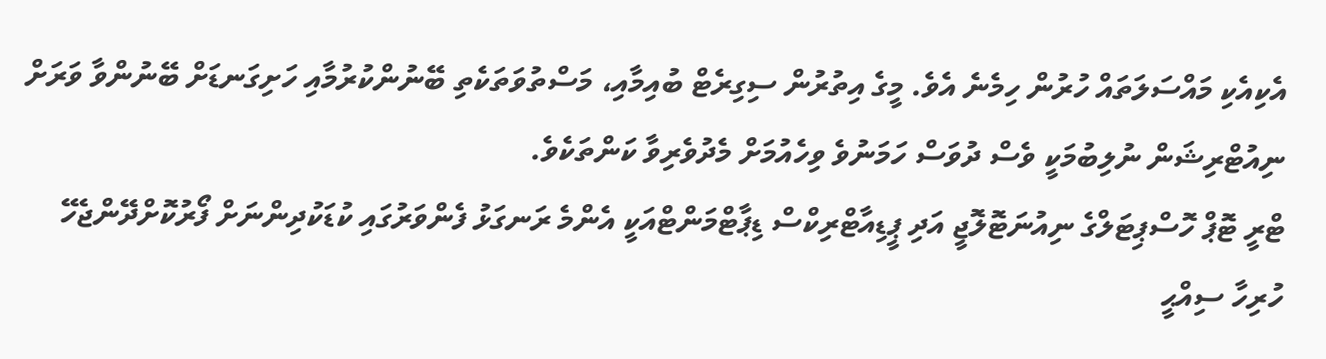އެކިއެކި މައްސަލަތައް ހުރުން ހިމެނެ އެވެ. މީގެ އިތުރުން ސިގިރެޓް ބުއިމާއި، މަސްތުވަތަކެތި ބޭނުންކުރުމާއި ހަށިގަނޑަށް ބޭނުންވާ ވަރަށް ނިއުޓްރިޝަން ނުލިބުމަކީ ވެސް ދުވަސް ހަމަނުވެ ވިހެއުމަށް މެދުވެރިވާ ކަންތަކެވެ.
ޓްރީ ޓޮޕް ހޮސްޕިޓަލްގެ ނިއުނަޓޮލޮޖީ އަދި ޕީޑިއާޓްރިކްސް ޑިޕާޓްމަންޓްއަކީ އެންމެ ރަނގަޅު ފެންވަރުގައި ކުޑަކުދިންނަށް ފޯރުކޮށްދޭންޖެހޭ ހުރިހާ ސިއްޙީ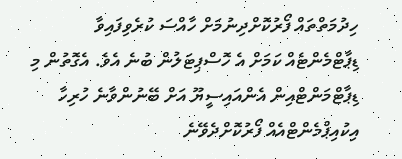ހިދުމަތްތައް ފޯރުކޮށްދިނުމަށް ހާއްސަ ކުރެވިފައިވާ ޑިޕާޓްމެންޓެއް ކަމަށް އެ ހޮސްޕިޓަލުން ބުނެ އެވެ. އެގޮތުން މި ޑިޕާޓްމަންޓްއިން އެންއައިސީޔޫ އަށް ބޭނުންވާނެ ހުރިހާ އިކުއިޕްމެންޓްއެއް ފޯރުކޮށްދެވޭނެ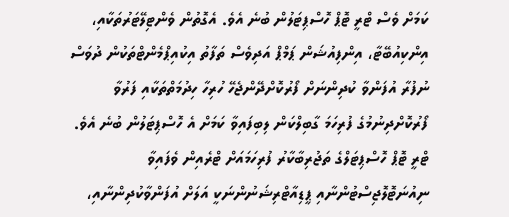ކަމަށް ވެސް ޓްރީ ޓޮޕް ހޮސްޕިޓަލުން ބުނެ އެވެ. އެގޮތުން ވެންޓިލޭޓަރުތަކާއި، އިންކިއުބޭޓާ، އިންފިއުޝަން ޕަމްޕް އަދިވެސް ތަފާތު އިކުއިޕްމެންޓްތަކުން ދުވަސް ނުފުރާ އުފަންވާ ކުދިންނަށް ފޯރުކޮށްދޭންޖެހޭ ހުރިހާ ހިދުމަތްތަކާއި ފަރުވާ ފޯރުކޮށްދިނުމުގެ ފުރިހަމަ ގާބިލްކަން ލިބިފައިވާ ކަމަށް އެ ހޮސްޕިޓަލުން ބުނެ އެވެ.
ޓްރީ ޓޮޕް ހޮސްޕިޓަލްގެ ތަޖުރިބާކާރު ފުރިހަމައަށް ޓްރެއިން ވެފައިވާ ނިއުނަޓޮލޮޖިސްޓުންނާއި ޕީޑިއާޓްރިޝަނުންނަކީ އަލަށް އުފަންވާކުދިންނާއި،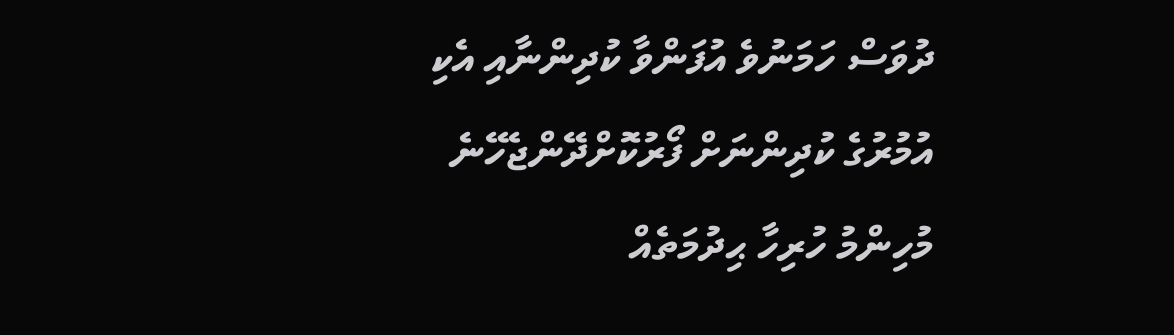ދުވަސް ހަމަނުވެ އުފަންވާ ކުދިންނާއި އެކި އުމުރުގެ ކުދިންނަށް ފޯރުކޮށްދޭންޖެހޭނެ މުހިންމު ހުރިހާ ޙިދުމަތެއް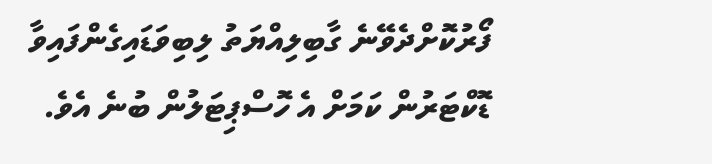ފޯރުކޮށްދެވޭނެ ގާބިލިއްޔަތު ލިބިވަޑައިގެންފައިވާ ޑޮކްޓަރުން ކަމަށް އެ ހޮސްޕިޓަލުން ބުނެ އެވެ.